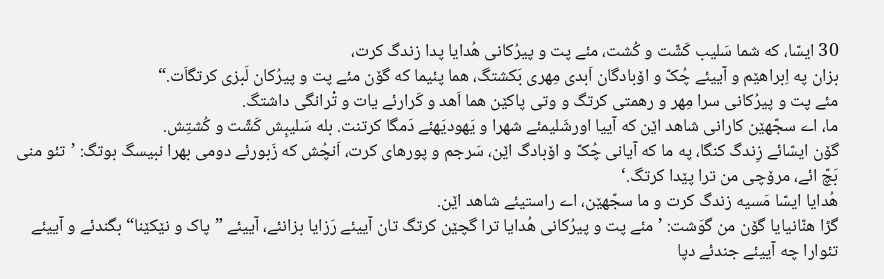30 ایسّا، که شما سَلیب کَشّت و کُشت، مئے پت و پیرُکانی هُدایا پدا زندگ کرت،
بزان په اِبراهێم و آییئے چُکّ و اۆبادگان اَبدی مِهری بَکشتگ، هما پئیما که گۆن مئے پت و پیرُکان لَبزی کرتگاَت.“
مئے پت و پیرُکانی سرا مِهر و رهمتی کرتگ و وتی پاکێن هما اَهد و کَرارئے یات و تْرانگی داشتگ.
ما، اے سجّهێن کارانی شاهد اێن که آییا اورشَلیمئے شهرا و یَهودیَهئے دَمگا کرتنت. بله سَلیبِش کَشّت و کُشتِش.
گۆن ایسّائے زِندگ کنگا، په ما که آیانی چُکّ و اۆبادگ اێن، سَرجم و پورهای کرت، اَنچُش که زَبورئے دومی بهرا نبیسگ بوتگ: ’تئو منی بَچّ ائے، مرۆچی من ترا پێدا کرتگ.‘
هُدایا ایسّا مَسیه زندگ کرت و ما سجّهێن، اے راستیئے شاهد اێن.
گڑا هنّانیایا گۆن من گوَشت: ’مئے پت و پیرُکانی هُدایا ترا گچێن کرتگ تان آییئے رَزایا بزانئے، آییئے ”پاک و نێکێنا“ بگندئے و آییئے تئوارا چه آییئے جندئے دپا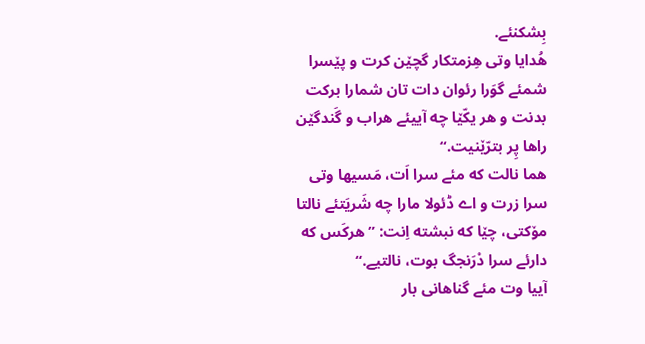بِشکنئے.
هُدایا وتی هِزمتکار گچێن کرت و پێسرا شمئے گوَرا رئوان دات تان شمارا برکت بدنت و هر یکّێا چه آییئے هراب و گَندگێن راها پِر بترّێنیت.“
هما نالت که مئے سرا اَت، مَسیها وتی سرا زرت و اے ڈئولا مارا چه شَریَتئے نالتا مۆکتی، چێا که نبشته اِنت: ”هرکَس که دارئے سرا دْرَنجگ بوت، نالتیے.“
آییا وت مئے گناهانی بار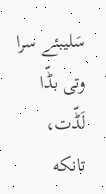سَلیبئے سرا وتی بڈّا لَڈّت، تانکه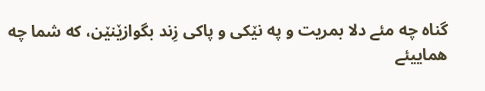گناه چه مئے دلا بمریت و په نێکی و پاکی زِند بگوازێنێن، که شما چه هماییئے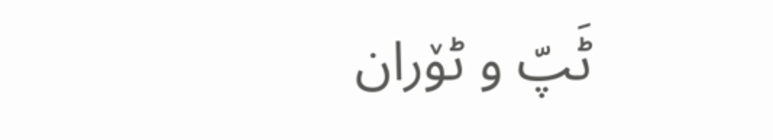ٹَپّ و ٹۆران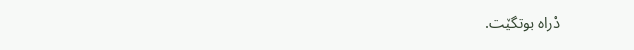دْراه بوتگێت.